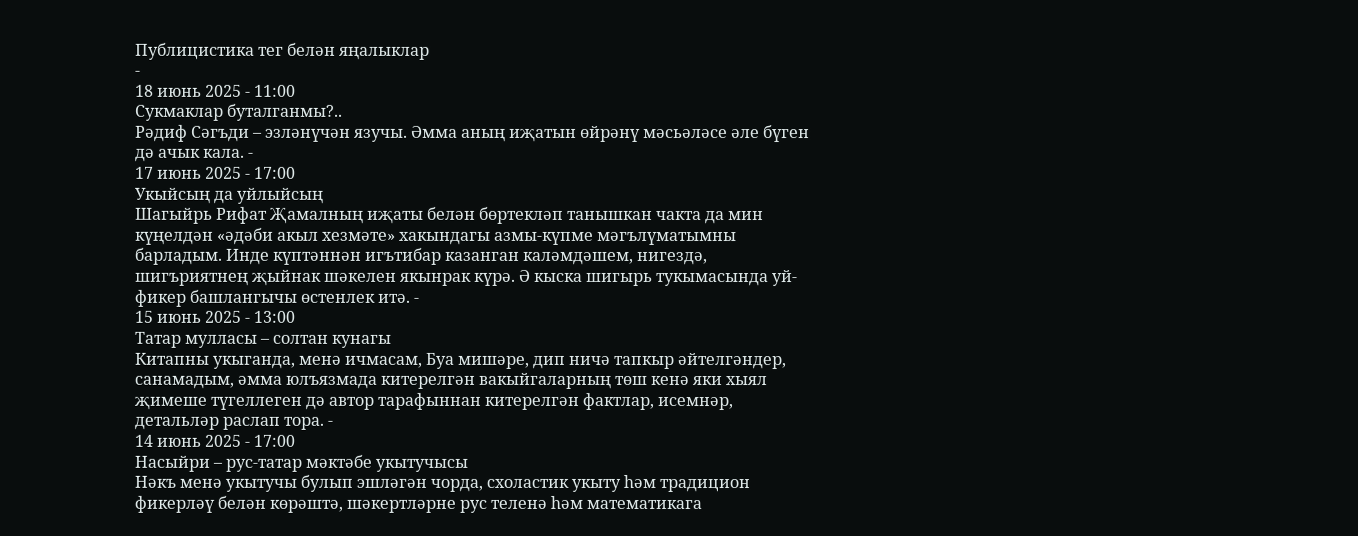Публицистика тег белән яңалыклар
-
18 июнь 2025 - 11:00
Сукмаклар буталганмы?..
Рәдиф Сәгъди – эзләнүчән язучы. Әмма аның иҗатын өйрәнү мәсьәләсе әле бүген дә ачык кала. -
17 июнь 2025 - 17:00
Укыйсың да уйлыйсың
Шагыйрь Рифат Җамалның иҗаты белән бөртекләп танышкан чакта да мин күңелдән «әдәби акыл хезмәте» хакындагы азмы-күпме мәгълүматымны барладым. Инде күптәннән игътибар казанган каләмдәшем, нигездә, шигъриятнең җыйнак шәкелен якынрак күрә. Ә кыска шигырь тукымасында уй-фикер башлангычы өстенлек итә. -
15 июнь 2025 - 13:00
Татар мулласы – солтан кунагы
Китапны укыганда, менә ичмасам, Буа мишәре, дип ничә тапкыр әйтелгәндер, санамадым, әмма юлъязмада китерелгән вакыйгаларның төш кенә яки хыял җимеше түгеллеген дә автор тарафыннан китерелгән фактлар, исемнәр, детальләр раслап тора. -
14 июнь 2025 - 17:00
Насыйри – рус-татар мәктәбе укытучысы
Нәкъ менә укытучы булып эшләгән чорда, схоластик укыту һәм традицион фикерләү белән көрәштә, шәкертләрне рус теленә һәм математикага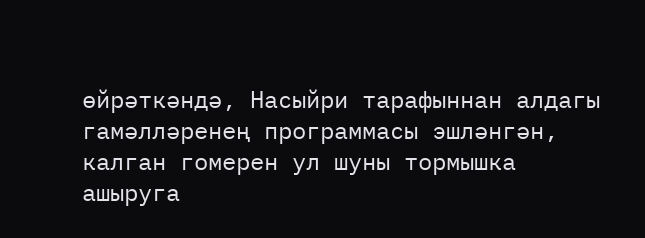өйрәткәндә, Насыйри тарафыннан алдагы гамәлләренең программасы эшләнгән, калган гомерен ул шуны тормышка ашыруга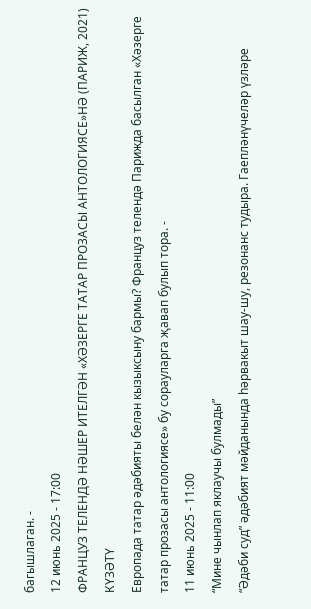багышлаган. -
12 июнь 2025 - 17:00
ФРАНЦУЗ ТЕЛЕНДӘ НӘШЕР ИТЕЛГӘН «ХӘЗЕРГЕ ТАТАР ПРОЗАСЫ АНТОЛОГИЯСЕ»НӘ (ПАРИЖ, 2021) КҮЗӘТҮ
Европада татар әдәбияты белән кызыксыну бармы? Француз телендә Парижда басылган «Хәзерге татар прозасы антологиясе» бу сорауларга җавап булып тора. -
11 июнь 2025 - 11:00
“Мине чынлап яклаучы булмады”
“Әдәби суд” әдәбият мәйданында һәрвакыт шау-шу, резонанс тудыра. Гаепләнүчеләр үзләре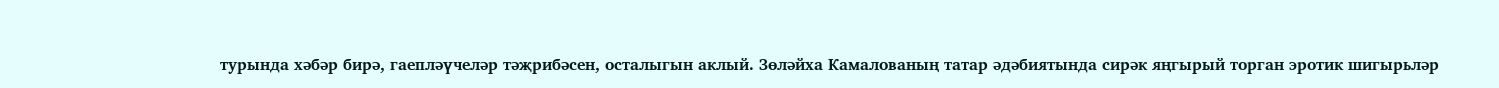турында хәбәр бирә, гаепләүчеләр тәҗрибәсен, осталыгын аклый. Зөләйха Камалованың татар әдәбиятында сирәк яңгырый торган эротик шигырьләр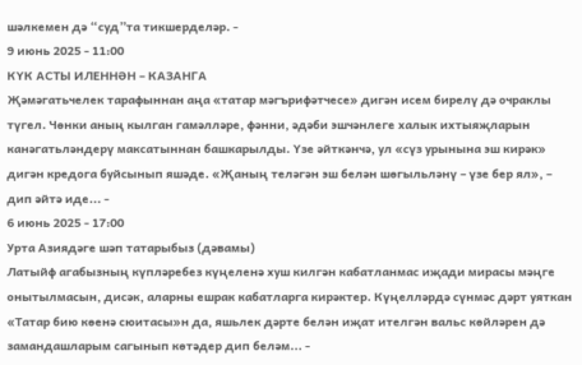шәлкемен дә “суд”та тикшерделәр. -
9 июнь 2025 - 11:00
КҮК АСТЫ ИЛЕННӘН – КАЗАНГА
Җәмәгатьчелек тарафыннан аңа «татар мәгърифәтчесе» дигән исем бирелү дә очраклы түгел. Чөнки аның кылган гамәлләре, фәнни, әдәби эшчәнлеге халык ихтыяҗларын канәгатьләндерү максатыннан башкарылды. Үзе әйткәнчә, ул «сүз урынына эш кирәк» дигән кредога буйсынып яшәде. «Җаның теләгән эш белән шөгыльләнү – үзе бер ял», – дип әйтә иде... -
6 июнь 2025 - 17:00
Урта Азиядәге шәп татарыбыз (дәвамы)
Латыйф агабызның күпләребез күңеленә хуш килгән кабатланмас иҗади мирасы мәңге онытылмасын, дисәк, аларны ешрак кабатларга кирәктер. Күңелләрдә сүнмәс дәрт уяткан «Татар бию көенә сюитасы»н да, яшьлек дәрте белән иҗат ителгән вальс көйләрен дә замандашларым сагынып көтәдер дип беләм... -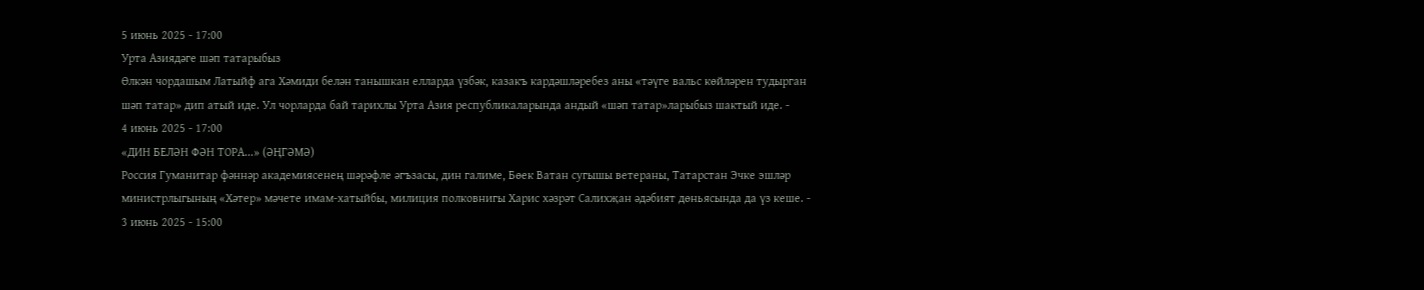5 июнь 2025 - 17:00
Урта Азиядәге шәп татарыбыз
Өлкән чордашым Латыйф ага Хәмиди белән танышкан елларда үзбәк, казакъ кардәшләребез аны «тәүге вальс көйләрен тудырган шәп татар» дип атый иде. Ул чорларда бай тарихлы Урта Азия республикаларында андый «шәп татар»ларыбыз шактый иде. -
4 июнь 2025 - 17:00
«ДИН БЕЛӘН ФӘН ТОРА...» (ӘҢГӘМӘ)
Россия Гуманитар фәннәр академиясенең шәрәфле әгъзасы, дин галиме, Бөек Ватан сугышы ветераны, Татарстан Эчке эшләр министрлыгының «Хәтер» мәчете имам-хатыйбы, милиция полковнигы Харис хәзрәт Салихҗан әдәбият дөньясында да үз кеше. -
3 июнь 2025 - 15:00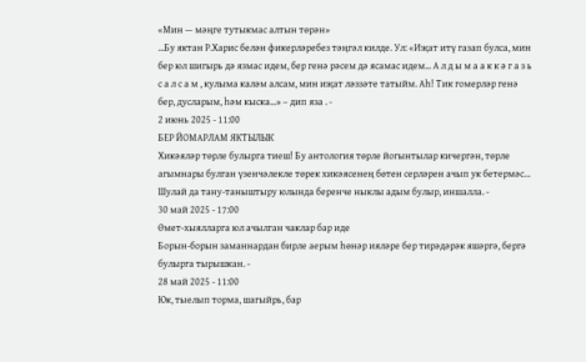«Мин — мәңге тутыкмас алтын төрән»
...Бу яктан Р.Харис белән фикерләребез тәңгәл килде. Ул: «Иҗат итү газап булса, мин бер юл шигырь дә язмас идем, бер генә рәсем дә ясамас идем... А л д ы м а а к к ә г а з ь с а л с а м , кулыма каләм алсам, мин иҗат ләззәте татыйм. Аһ! Тик гомерләр генә бер, дусларым, һәм кыска...» – дип яза . -
2 июнь 2025 - 11:00
БЕР ЙОМАРЛАМ ЯКТЫЛЫК
Хикәяләр төрле булырга тиеш! Бу антология төрле йогынтылар кичергән, төрле агымнары булган үзенчәлекле төрек хикәясенең бөтен серләрен ачып ук бетермәс… Шулай да тану-таныштыру юлында беренче ныклы адым булыр, иншалла. -
30 май 2025 - 17:00
Өмет-хыялларга юл ачылган чаклар бар иде
Борын-борын заманнардан бирле аерым һөнәр ияләре бер тирәдәрәк яшәргә, бергә булырга тырышкан. -
28 май 2025 - 11:00
Юк, тыелып торма, шагыйрь, бар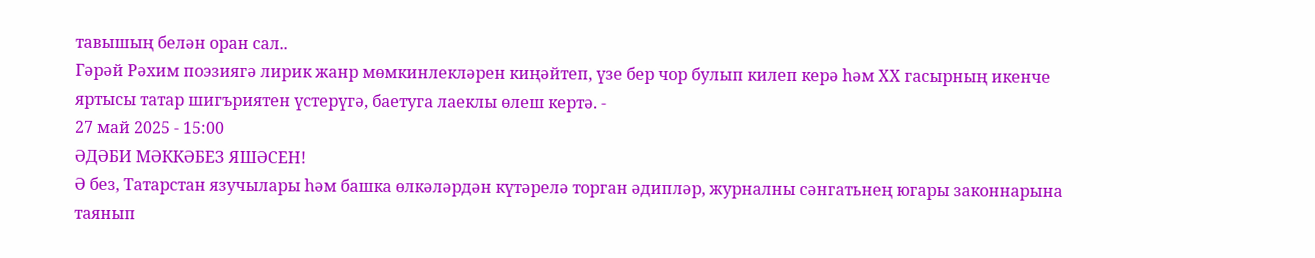тавышың белән оран сал..
Гәрәй Рәхим поэзиягә лирик жанр мөмкинлекләрен киңәйтеп, үзе бер чор булып килеп керә һәм ХХ гасырның икенче яртысы татар шигъриятен үстерүгә, баетуга лаеклы өлеш кертә. -
27 май 2025 - 15:00
ӘДӘБИ МӘККӘБЕЗ ЯШӘСЕН!
Ә без, Татарстан язучылары һәм башка өлкәләрдән күтәрелә торган әдипләр, журналны сәнгатьнең югары законнарына таянып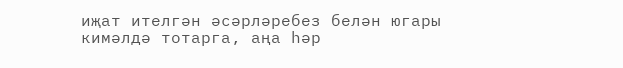иҗат ителгән әсәрләребез белән югары кимәлдә тотарга, aңa һәр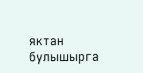яктан булышырга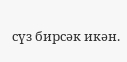сүз бирсәк икән.